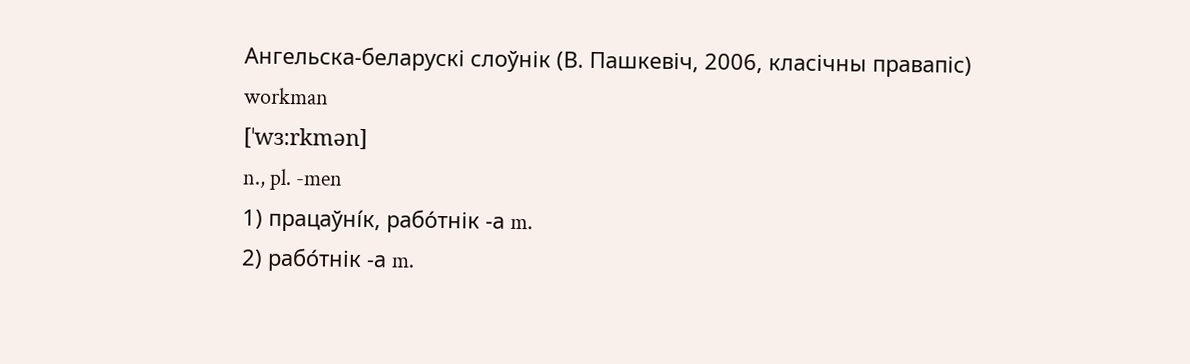Ангельска-беларускі слоўнік (В. Пашкевіч, 2006, класічны правапіс)
workman
[ˈwɜ:rkmən]
n., pl. -men
1) працаўні́к, рабо́тнік -а m.
2) рабо́тнік -а m.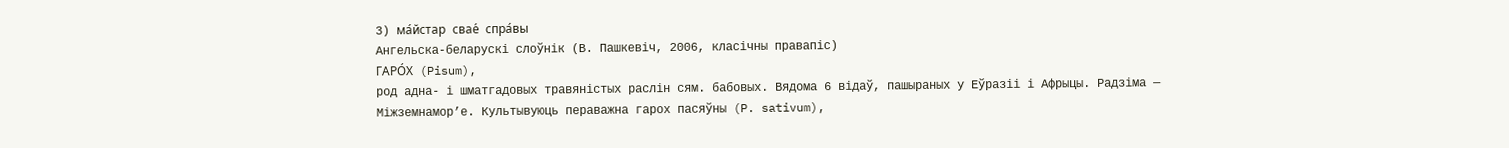3) ма́йстар свае́ спра́вы
Ангельска-беларускі слоўнік (В. Пашкевіч, 2006, класічны правапіс)
ГАРО́Х (Pisum),
род адна- і шматгадовых травяністых раслін сям. бабовых. Вядома 6 відаў, пашыраных у Еўразіі і Афрыцы. Радзіма — Міжземнамор’е. Культывуюць пераважна гарох пасяўны (P. sativum),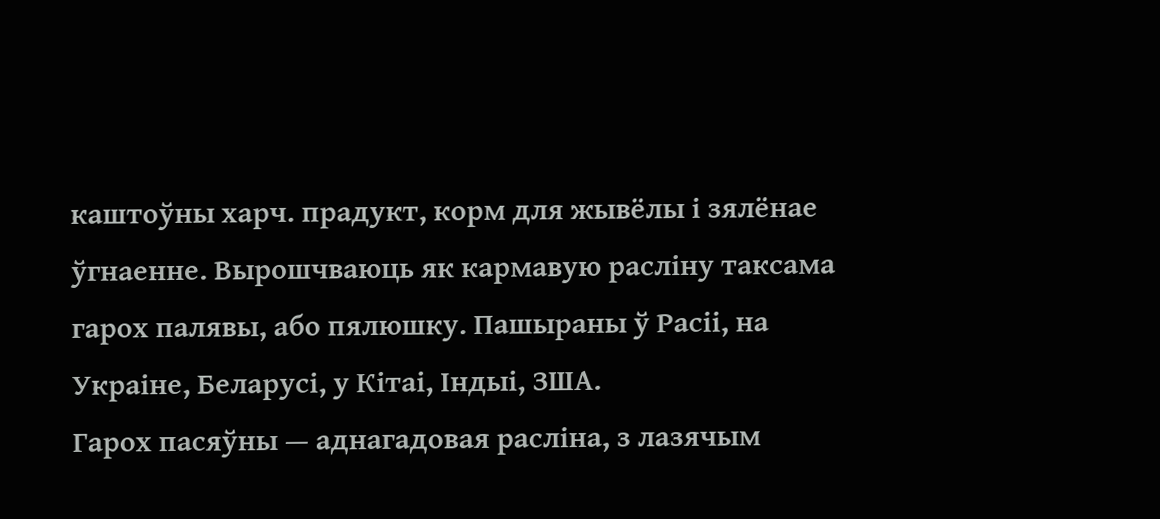каштоўны харч. прадукт, корм для жывёлы і зялёнае ўгнаенне. Вырошчваюць як кармавую расліну таксама гарох палявы, або пялюшку. Пашыраны ў Расіі, на Украіне, Беларусі, у Кітаі, Індыі, ЗША.
Гарох пасяўны — аднагадовая расліна, з лазячым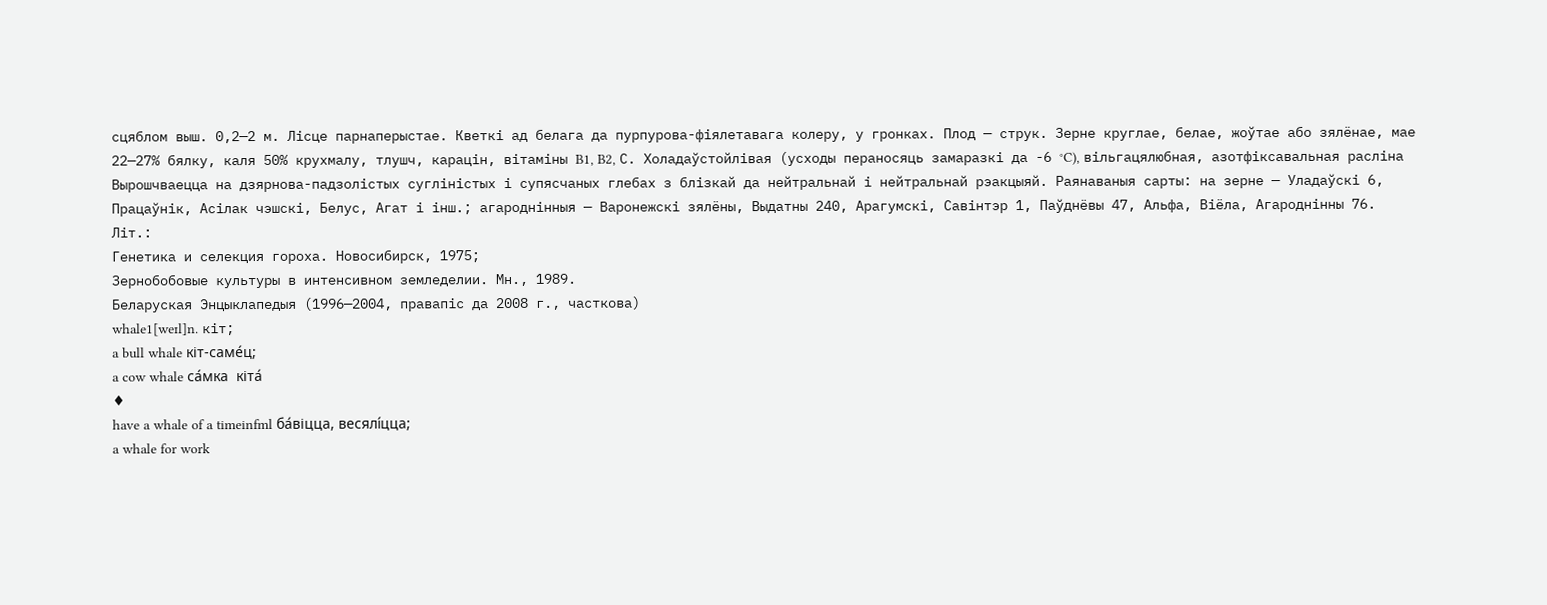сцяблом выш. 0,2—2 м. Лісце парнаперыстае. Кветкі ад белага да пурпурова-фіялетавага колеру, у гронках. Плод — струк. Зерне круглае, белае, жоўтае або зялёнае, мае 22—27% бялку, каля 50% крухмалу, тлушч, карацін, вітаміны B1, B2, С. Холадаўстойлівая (усходы пераносяць замаразкі да -6 °C), вільгацялюбная, азотфіксавальная расліна Вырошчваецца на дзярнова-падзолістых сугліністых і супясчаных глебах з блізкай да нейтральнай і нейтральнай рэакцыяй. Раянаваныя сарты: на зерне — Уладаўскі 6, Працаўнік, Асілак чэшскі, Белус, Агат і інш.; агароднінныя — Варонежскі зялёны, Выдатны 240, Арагумскі, Савінтэр 1, Паўднёвы 47, Альфа, Віёла, Агароднінны 76.
Літ.:
Генетика и селекция гороха. Новосибирск, 1975;
Зернобобовые культуры в интенсивном земледелии. Мн., 1989.
Беларуская Энцыклапедыя (1996—2004, правапіс да 2008 г., часткова)
whale1[weɪl]n. кіт;
a bull whale кіт-саме́ц;
a cow whale са́мка кіта́
♦
have a whale of a timeinfml ба́віцца, весялі́цца;
a whale for work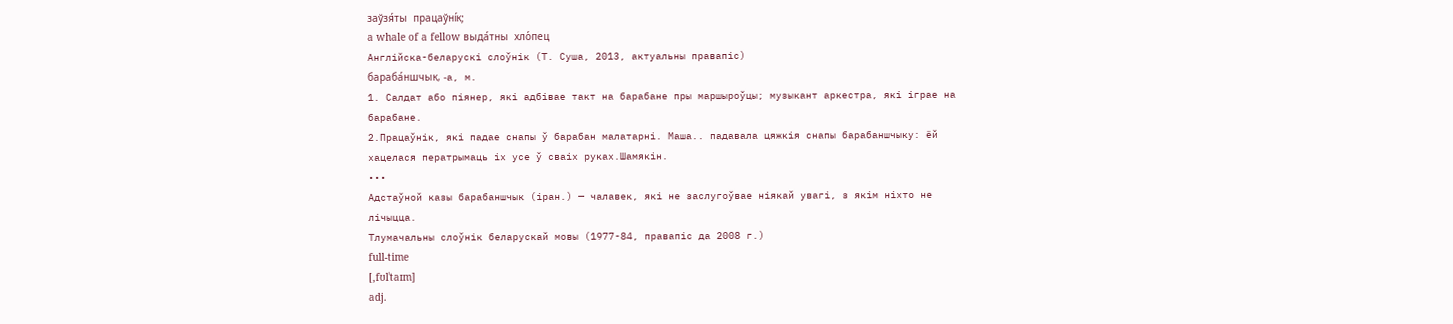заўзя́ты працаўні́к;
a whale of a fellow выда́тны хло́пец
Англійска-беларускі слоўнік (Т. Суша, 2013, актуальны правапіс)
бараба́ншчык, ‑а, м.
1. Салдат або піянер, які адбівае такт на барабане пры маршыроўцы; музыкант аркестра, які іграе на барабане.
2.Працаўнік, які падае снапы ў барабан малатарні. Маша.. падавала цяжкія снапы барабаншчыку: ёй хацелася ператрымаць іх усе ў сваіх руках.Шамякін.
•••
Адстаўной казы барабаншчык (іран.) — чалавек, які не заслугоўвае ніякай увагі, з якім ніхто не лічыцца.
Тлумачальны слоўнік беларускай мовы (1977-84, правапіс да 2008 г.)
full-time
[,fʊlˈtaɪm]
adj.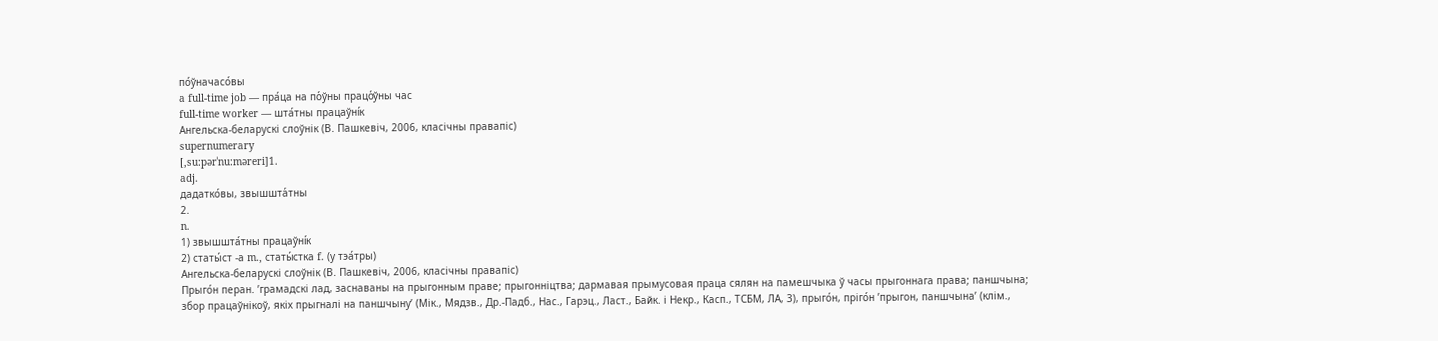по́ўначасо́вы
a full-time job — пра́ца на по́ўны працо́ўны час
full-time worker — шта́тны працаўні́к
Ангельска-беларускі слоўнік (В. Пашкевіч, 2006, класічны правапіс)
supernumerary
[,su:pərˈnu:məreri]1.
adj.
дадатко́вы, звышшта́тны
2.
n.
1) звышшта́тны працаўні́к
2) статы́ст -а m., статы́стка f. (у тэа́тры)
Ангельска-беларускі слоўнік (В. Пашкевіч, 2006, класічны правапіс)
Прыго́н перан. ’грамадскі лад, заснаваны на прыгонным праве; прыгонніцтва; дармавая прымусовая праца сялян на памешчыка ў часы прыгоннага права; паншчына; збор працаўнікоў, якіх прыгналі на паншчыну’ (Мік., Мядзв., Др.-Падб., Нас., Гарэц., Ласт., Байк. і Некр., Касп., ТСБМ, ЛА, 3), прыго́н, пріго́н ’прыгон, паншчына’ (клім.,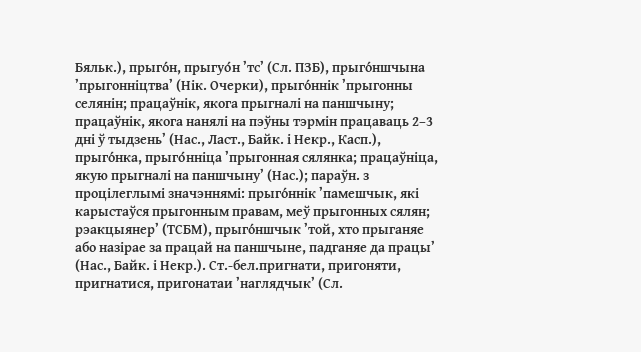Бяльк.), прыго́н, прыгуо́н ’тс’ (Сл. ПЗБ), прыго́ншчына ’прыгонніцтва’ (Нік. Очерки), прыго́ннік ’прыгонны селянін; працаўнік, якога прыгналі на паншчыну; працаўнік, якога нанялі на пэўны тэрмін працаваць 2–3 дні ў тыдзень’ (Нас., Ласт., Байк. і Некр., Касп.), прыго́нка, прыго́нніца ’прыгонная сялянка; працаўніца, якую прыгналі на паншчыну’ (Нас.); параўн. з процілеглымі значэннямі: прыго́ннік ’памешчык, які карыстаўся прыгонным правам, меў прыгонных сялян; рэакцыянер’ (ТСБМ), прыго́ншчык ’той, хто прыганяе або назірае за працай на паншчыне, падганяе да працы’ (Нас., Байк. і Некр.). Ст.-бел.пригнати, пригоняти, пригнатися, пригонатаи ’наглядчык’ (Сл.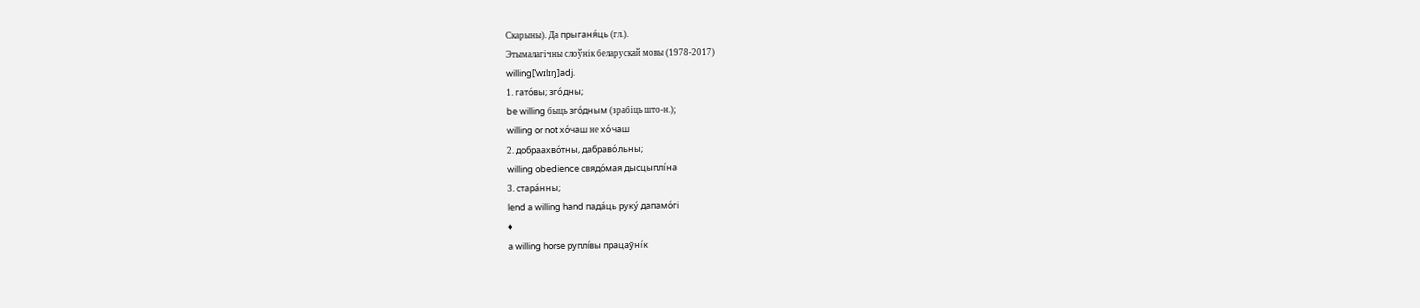Скарыны). Да прыганя́ць (гл.).
Этымалагічны слоўнік беларускай мовы (1978-2017)
willing[ˈwɪlɪŋ]adj.
1. гато́вы; зго́дны;
be willing быць зго́дным (зрабіць што-н.);
willing or not хо́чаш не хо́чаш
2. добраахво́тны, дабраво́льны;
willing obedience свядо́мая дысцыплі́на
3. стара́нны;
lend a willing hand пада́ць руку́ дапамо́гі
♦
a willing horse руплі́вы працаўні́к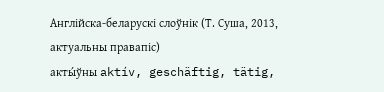Англійска-беларускі слоўнік (Т. Суша, 2013, актуальны правапіс)
акты́ўны aktív, geschäftig, tätig,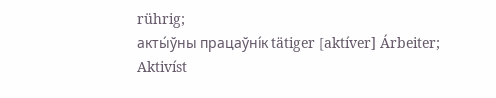rührig;
акты́ўны працаўні́к tätiger [aktíver] Árbeiter; Aktivíst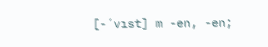[-´vıst] m -en, -en;